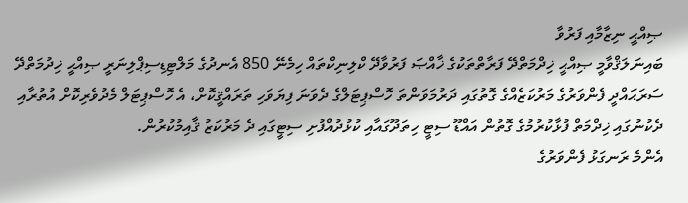ޞިއްޙީ ނިޒާމާއި ފަރުވާ
ބައިނަލަޤްވާމީ ޞިއްޙީ ޚިދްމަތްދޭ ފަރާތްތަކުގެ ޚާއްޞަ ފަރުވާދޭ ކްލިނިކްތައް ހިމެނޭ 850 އެނދުގެ މަލްޓިޑިސިޕްލިނަރީ ޞިއްޙީ ޚިދުމަތްދޭ ސަރަޙައްދީ ފެންވަރުގެ މަރުކަޒެއްގެ ގޮތުގައި ދަރުމަވަންތަ ހޮސްޕިޓަލްގެ ދެވަނަ ފިޔަވަހި ތަރައްޤީކޮށް، އެ ހޮސްޕިޓަލް މެދުވެރިކޮށް އުތުރާއި ދެކުނުގައި ޚިދްމަތް ފުޅާކުރުމުގެ ގޮތުން އައްޑޫ ސިޓީ ހިތަދޫގައާއި ކުޅުދުއްފުށި ސިޓީގައި ދެ މަރުކަޒު ޤާއިމުކުރުން.
އެންމެ ރަނގަޅު ފެންވަރުގެ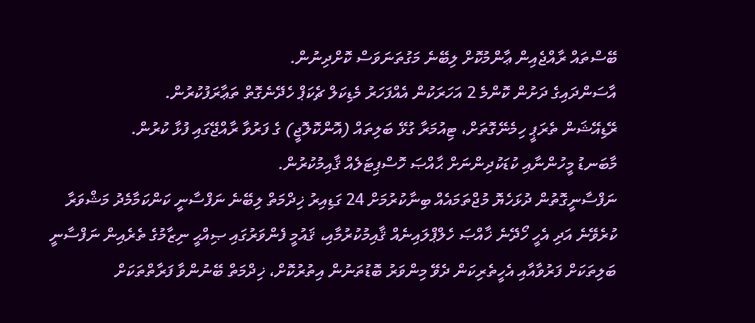ބޭސްތައް ރާއްޖެއިން ޢާންމުކޮށް ލިބޭނެ މަގުތަނަވަސް ކޮށްދިނުން.
އާސަންދައިގެ ދަށުން ކޮންމެ 2 އަހަރަކުން އެއްފަހަރު މެޑިކަލް ޗެކަޕް ހެދޭނެގޮތް ތަޢާރަފުކުރުން.
ރޭޑިއޭޝަން ތެރަޕީ ހިމެނޭގޮތަށް، ޓިއުމަރާ ގުޅޭ ބަލިތައް (އޮންކޮލޮޖީ) ގެ ފަރުވާ ރާއްޖޭގައި ފުޅާ ކުރުން.
މާބަނޑު މީހުންނާއި ކުޑަކުދިންނަށް ޙާއްޞަ ހޮސްޕިޓަލެއް ޤާއިމުކުރުން.
ނަފްސާނީގޮތުން ދުޅަހެޔޮ މުޖްތަމައެއް ބިނާކުރުމަށް 24 ގަޑިއިރު ޚިދްމަތް ލިބޭނެ ނަފްސާނީ ކަންކަމާމެދު މަޝްވަރާ ކުރެވޭނެ އަދި އެހީ ހޯދޭނެ ޚާއްޞަ ހެލްޕްލައިނެއް ޤާއިމުކުރުމާއި، ޤައުމީ ފެންވަރުގައި ޞިއްޙީ ނިޒާމުގެ ތެރެއިން ނަފްސާނީ ބަލިތަކަށް ފަރުވާއާއި އެހީތެރިކަން ދެވޭ މިންވަރު ބޮޑުތަނުން އިތުރުކޮށް، ޚިދްމަތް ބޭނުންވާ ފަރާތްތަކަށް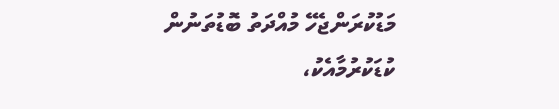މަޑުކުރަންޖެހޭ މުއްދަތު ބޮޑުތަނުން ކުޑަކުރުމާއެކު،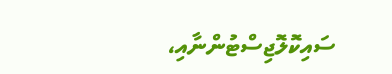ސައިކޮލޮޖިސްޓުންނާއި،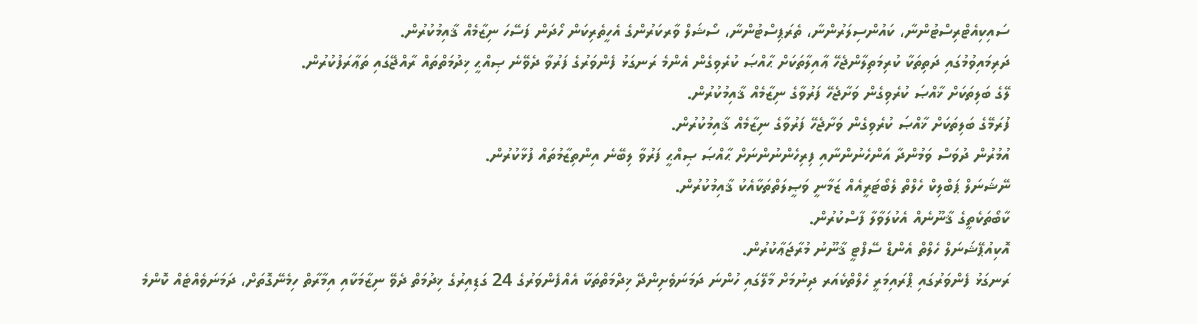ސައިކިއެޓްރިސްޓުންނާ، ކައުންސިލަރުންނާ، ތެރަޕިސްޓުންނާ، ސޯޝަލް ވާރކަރުންގެ އެހީތެރިކަން ހޯދަން ފަސޭހަ ނިޒާމެއް ޤާއިމުކުރުން.
ދަރިމައިވުމުގައި ދަތިތަކާ ކުރިމަތިލާންޖެހޭ ޢާއިލާތަކަށް ޙާއްޞަ ކުރެވިގެން އެންމެ ރަނގަޅު ފެންވަރުގެ ފަރުވާ ދެވޭނެ ޞިއްޙީ ޚިދުމަތްތައް ރާއްޖޭގައި ތަޢާރަފުކުރުން.
ލޭގެ ބަލިތަކަށް ޚާއްޞަ ކުރެވިގެން ވަށާޖެހޭ ފަރުވާގެ ނިޒާމެއް ޤާއިމުކުރުން.
ފުރަމޭގެ ބަލިތަކަށް ޚާއްޞަ ކުރެވިގެން ވަށާޖެހޭ ފަރުވާގެ ނިޒާމެއް ޤާއިމުކުރުން.
އުމުރުން ދުވަސް ވަމުންދާ އަންހެނުންނާއި ފިރިހެންނުންނަށް ޙާއްޞަ ޞިއްޙީ ފަރުވާ ލިބޭނެ އިންތިޒާމުތައް ފުޅާކުރުން.
ނޭޝަނަލް ޕަބްލިކް ހެލްތް ލެބޯޓަރީއެއް ޒަމާނީ ވަޞީލަތްތަކާއެކު ޤާއިމުކުރުން.
ކާބޯތަކެތީގެ ޤާނޫނެއް އެކުލަވާލާ ފާސްކުރުން.
އޮކިއުޕޭޝަނަލް ހެލްތް އެންޑް ސޭފްޓީ ޤާނޫނު މުރާޖަޢާކުރުން.
ރަނގަޅު ފެންވަރުގައި ޕްރައިމަރީ ހެލްތްކެއަރ ދިނުމަށް މާލޭގައި ހުންނަ ދަމަނަވެށިންދޭ ޚިދްމަތްތަކާ އެއްފެންވަރުގެ 24 ގަޑިއިރުގެ ޚިދުމަތް ދެވޭ ނިޒާމަކާއި އިމާރާތް ހިމެނޭގޮތަށް، ދަމަނަވެއްޓެއް ކޮންމެ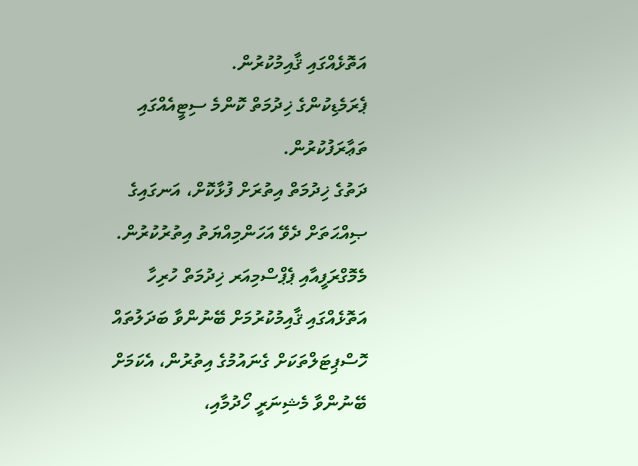އަތޮޅެއްގައި ޤާއިމުކުރުން.
ޕެރަމެޑިކުންގެ ޚިދުމަތް ކޮންމެ ސިޓީއެއްގައި ތަޢާރަފުކުރުން.
ދަތުގެ ޚިދުމަތް އިތުރަށް ފުޅާކޮށް، އަނގައިގެ ޞިއްޙަތަށް ދެވޭ އަހަންމިއްޔަތު އިތުރުކުރުން.
މެމޮގްރަފީއާއި ޕެޕްސްމިއަރ ޚިދުމަތް ހުރިހާ އަތޮޅެއްގައި ޤާއިމުކުރުމަށް ބޭނުންވާ ބަދަލުތައް ހޮސްޕިޓަލްތަކަށް ގެނައުމުގެ އިތުރުން، އެކަމަށް ބޭނުންވާ މެޝިނަރީ ހޯދުމާއި،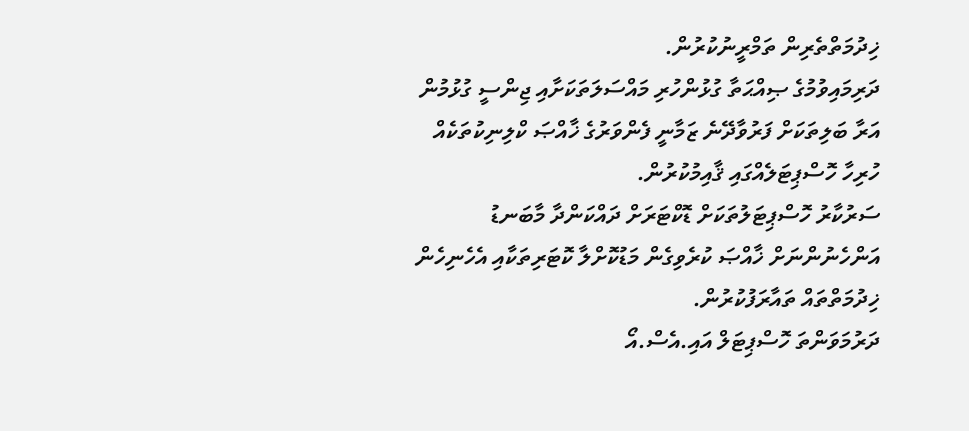ޚިދުމަތްތެރިން ތަމްރީނުކުރުން.
ދަރިމައިވުމުގެ ޞިއްޙަތާ ގުޅުންހުރި މައްސަލަތަކަށާއި ޖިންސީ ގުޅުމުން އަރާ ބަލިތަކަށް ފަރުވާދޭނެ ޒަމާނީ ފެންވަރުގެ ޚާއްޞަ ކްލިނިކުތަކެއް ހުރިހާ ހޮސްޕިޓަލެއްގައި ޤާއިމުކުރުން.
ސަރުކާރު ހޮސްޕިޓަލުތަކަށް ޑޮކްޓަރަށް ދައްކަންދާ މާބަނޑު އަންހެނުންނަށް ޚާއްޞަ ކުރެވިގެން މަޑުކޮށްލާ ކޮޓަރިތަކާއި އެހެނިހެން ޚިދުމަތްތައް ތައާރަފުކުރުން.
ދަރުމަވަންތަ ހޮސްޕިޓަލް އައި.އެސް.އޯ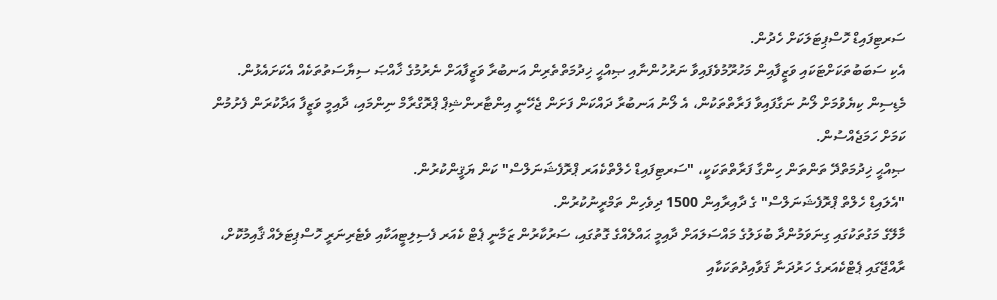ސަރޓިފައިޑް ހޮސްޕިޓަލަކަށް ހެދުން.
އެކި ސަބަބުތަކަށްޓަކައި ވަޒީފާއިން މަހުރޫމުވެފައިވާ ނަރުހުންނާއި ޞިއްޙީ ޚިދުމަތްތެރިން އަނބުރާ ވަޒީފާއަށް ނެރުމުގެ ޚާއްޞަ ސިޔާސަތުތަކެއް އެކަށައެޅުން.
މެޑިސިން ކިޔެވުމަށް ލޯނު ނަގާފައިވާ ފަރާތްތަކުން، އެ ލޯނު އަނބުރާ ދައްކަން ފަށަން ޖެހޭނީ އިންޓާރންޝިޕް ޕްރޮގްރާމް ނިންމައި، ދާއިމީ ވަޒީފާ އަދާކުރަން ފެށުމުން ކަމަށް ހަމަޖެއްސުން.
ޞިއްޙީ ޚިދުމަތްދޭ ތަންތަން ހިންގާ ފަރާތްތަކަކީ، "ސަރޓިފައިޑް ހެލްތްކެއަރ ޕްރޮފެޝަނަލްސް" ކަން ޔަޤީންކުރުން.
"އެލައިޑް ހެލްތް ޕްރޮފެޝަނަލްސް" ގެ ދާއިރާއިން 1500 ދިވެހިން ތަމްރީނުކުރުން.
މާލޭގެ މަގުތަކުގައި ގިނަވަމުންދާ ބުޅަލުގެ މައްސަލައަށް ދާއިމީ ޙައްލެއްގެ ގޮތުގައި، ސަރުކާރުން ޒަމާނީ ޕެޓް ކެއަރ ފެސިލިޓީއަކާއި ވެޓެރިނަރީ ހޮސްޕިޓަލެއް ޤާއިމުކޮށް، ރާއްޖޭގައި ޕެޓްކެއަރގެ ހަރުދަނާ ޤަވާއިދުތަކަކާއި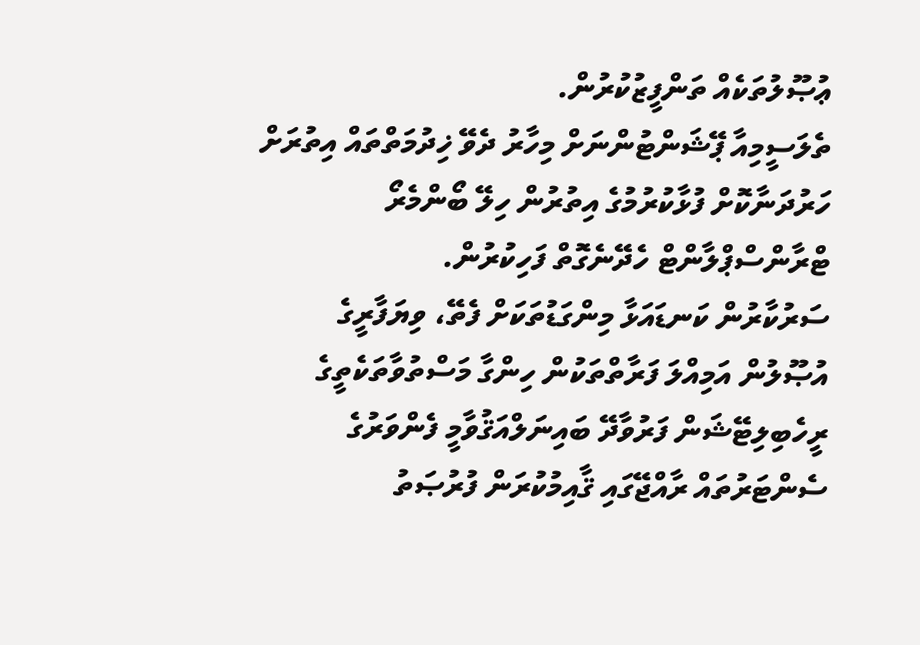ޢުޞޫލުތަކެއް ތަންފީޒުކުރުން.
ތެލަސީމިއާ ޕޭޝަންޓުންނަށް މިހާރު ދެވޭ ޚިދުމަތްތައް އިތުރަށް ހަރުދަނާކޮށް ފުޅާކުރުމުގެ އިތުރުން ހިލޭ ބޯންމެރޯ ޓްރާންސްޕްލާންޓް ހެދޭނެގޮތް ފަހިކުރުން.
ސަރުކާރުން ކަނޑައަޅާ މިންގަޑުތަކަށް ފެތޭ، ވިޔަފާރީގެ އުޞޫލުން އަމިއްލަ ފަރާތްތަކުން ހިންގާ މަސްތުވާތަކެތީގެ ރީހެބިލިޓޭޝަން ފަރުވާދޭ ބައިނަލްއަޤުވާމީ ފެންވަރުގެ ސެންޓަރުތައް ރާއްޖޭގައި ޤާއިމުކުރަން ފުރުޞަތު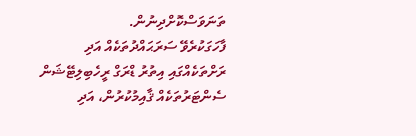ތަނަވަސްކޮށްދިނުން.
ފާހަގަކުރެވޭ ސަރަޙައްދުތަކެއް އަދި ރަށްތަކެއްގައި އިތުރު ޑްރަގް ރީހެބިލިޓޭޝަން ސެންޓަރުތަކެއް ޤާއިމުކުރުން، އަދި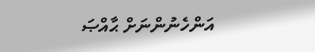އަންހެނުންނަށް ޙާއްޞަ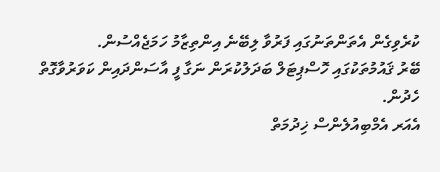ކުރެވިގެން އެތަންތަނުގައި ފަރުވާ ލިބޭނެ އިންތިޒާމު ހަމަޖެއްސުން.
ބޭރު ޤައުމުތަކުގައި ހޮސްޕިޓަލް ބަދަލުކުރަން ނަގާ ފީ އާސަންދައިން ކަވަރުވާގޮތް ހެދުން.
އެއަރ އެމްބިއުލެންސް ޚިދުމަތް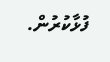ފުޅާކުރުން.